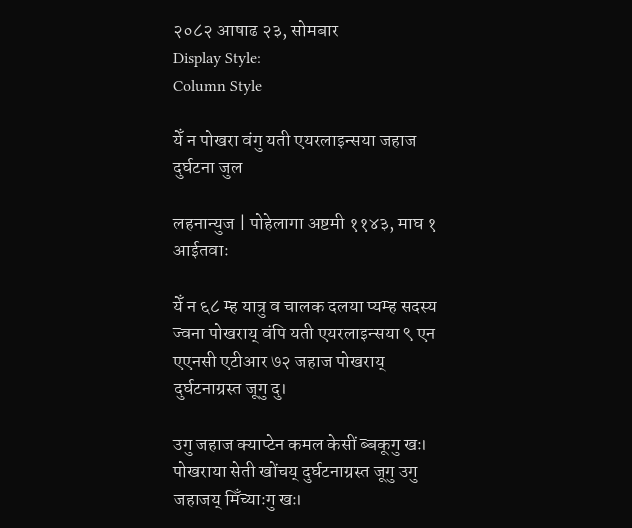२०८२ आषाढ २३, सोमबार
Display Style:
Column Style

येँ न पोखरा वंगु यती एयरलाइन्सया जहाज दुर्घटना जुल

लहनान्युज | पोहेलागा अष्टमी ११४३, माघ १ आईतवाः

येँ न ६८ म्ह यात्रु व चालक दलया प्यम्ह सदस्य ज्वना पोखराय् वंपि यती एयरलाइन्सया ९ एन एएनसी एटीआर ७२ जहाज पोखराय् दुर्घटनाग्रस्त जूगु दु।

उगु जहाज क्याप्टेन कमल केसीं ब्बकूगु खः। पोखराया सेती खोंचय् दुर्घटनाग्रस्त जूगु उगु जहाजय् मिँच्याःगु खः।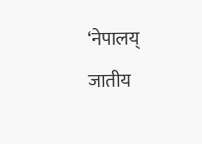‘नेपालय् जातीय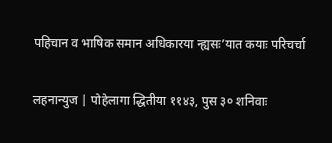पहिचान व भाषिक समान अधिकारया न्ह्यसः’यात कयाः परिचर्चा

लहनान्युज | पोहेलागा द्धितीया ११४३, पुस ३० शनिवाः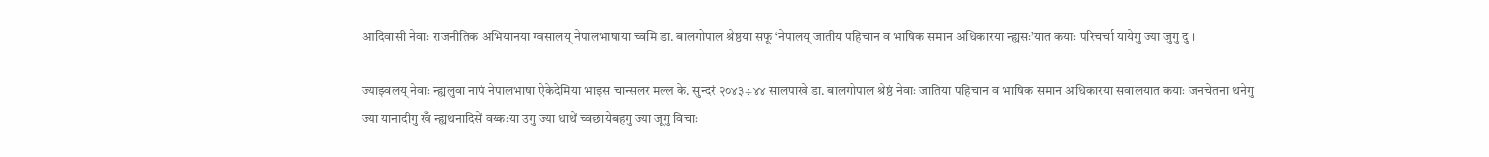आदिवासी नेवाः राजनीतिक अभियानया ग्वसालय् नेपालभाषाया च्वमि डा. बालगोपाल श्रेष्ठया सफू ‘नेपालय् जातीय पहिचान व भाषिक समान अधिकारया न्ह्यसः’यात कयाः परिचर्चा यायेगु ज्या जुगु दु ।

ज्याझ्वलय् नेवाः न्ह्यलुवा नापं नेपालभाषा ऐकेदेमिया भाइस चान्सलर मल्ल के. सुन्दरं २०४३÷४४ सालपाखे डा. बालगोपाल श्रेष्ठं नेवाः जातिया पहिचान व भाषिक समान अधिकारया सवालयात कयाः जनचेतना थनेगु ज्या यानादीगु खँ न्ह्यथनादिसें वय्कःया उगु ज्या धाथें च्वछायेबहगु ज्या जूगु विचाः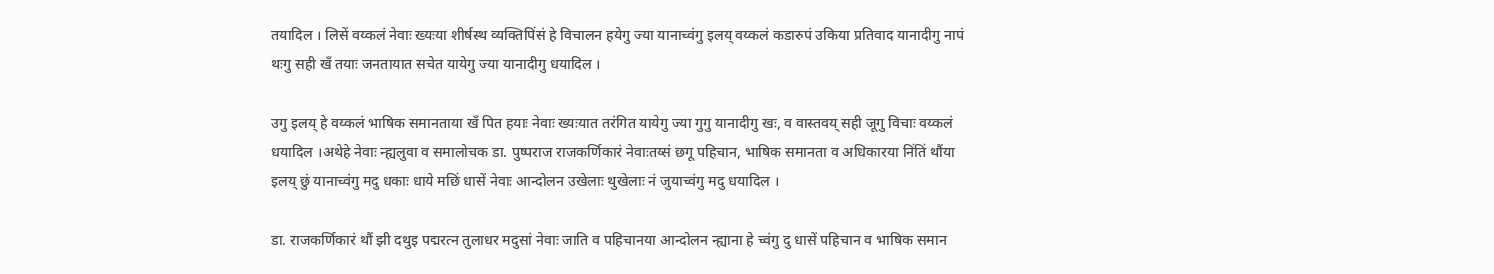तयादिल । लिसें वय्कलं नेवाः ख्यःया शीर्षस्थ व्यक्तिपिंसं हे विचालन हयेगु ज्या यानाच्वंगु इलय् वय्कलं कडारुपं उकिया प्रतिवाद यानादीगु नापं थःगु सही खँ तयाः जनतायात सचेत यायेगु ज्या यानादीगु धयादिल ।

उगु इलय् हे वय्कलं भाषिक समानताया खँ पित हयाः नेवाः ख्यःयात तरंगित यायेगु ज्या गुगु यानादीगु खः, व वास्तवय् सही जूगु विचाः वय्कलं धयादिल ।अथेहे नेवाः न्ह्यलुवा व समालोचक डा. पुष्पराज राजकर्णिकारं नेवाःतय्सं छगू पहिचान, भाषिक समानता व अधिकारया निंतिं थौंया इलय् छुं यानाच्वंगु मदु धकाः धाये मछिं धासें नेवाः आन्दोलन उखेलाः थुखेलाः नं जुयाच्वंगु मदु धयादिल ।

डा. राजकर्णिकारं थौं झी दथुइ पद्मरत्न तुलाधर मदुसां नेवाः जाति व पहिचानया आन्दोलन न्ह्याना हे च्वंगु दु धासें पहिचान व भाषिक समान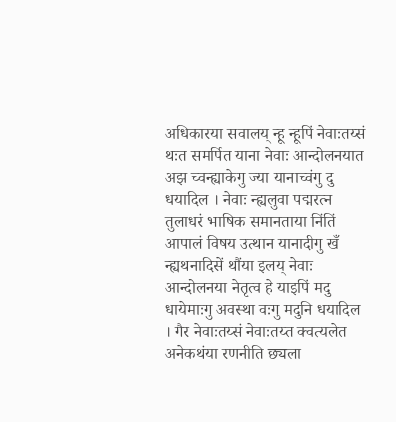अधिकारया सवालय् न्हू न्हूपिं नेवाःतय्सं थःत समर्पित याना नेवाः आन्दोलनयात अझ च्वन्ह्याकेगु ज्या यानाच्वंगु दु धयादिल । नेवाः न्ह्यलुवा पद्मरत्न तुलाधरं भाषिक समानताया निंतिं आपालं विषय उत्थान यानादीगु खँ न्ह्यथनादिसें थौंया इलय् नेवाः आन्दोलनया नेतृत्व हे याइपिं मदु धायेमाःगु अवस्था वःगु मदुनि धयादिल । गैर नेवाःतय्सं नेवाःतय्त क्वत्यलेत अनेकथंया रणनीति छ्यला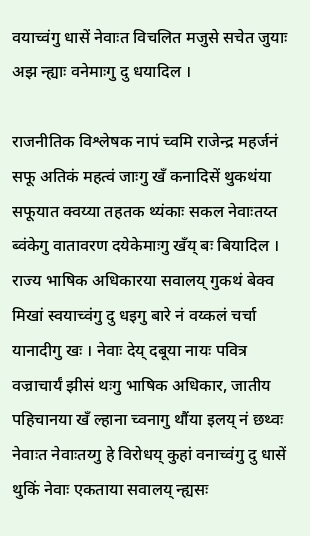वयाच्वंगु धासें नेवाःत विचलित मजुसे सचेत जुयाः अझ न्ह्याः वनेमाःगु दु धयादिल ।

राजनीतिक विश्लेषक नापं च्वमि राजेन्द्र महर्जनं सफू अतिकं महत्वं जाःगु खँ कनादिसें थुकथंया सफूयात क्वय्या तहतक थ्यंकाः सकल नेवाःतय्त ब्वंकेगु वातावरण दयेकेमाःगु खँय् बः बियादिल । राज्य भाषिक अधिकारया सवालय् गुकथं बेक्व मिखां स्वयाच्वंगु दु धइगु बारे नं वय्कलं चर्चा यानादीगु खः । नेवाः देय् दबूया नायः पवित्र वज्राचार्यं झीसं थःगु भाषिक अधिकार, जातीय पहिचानया खँ ल्हाना च्वनागु थौंया इलय् नं छथ्वः नेवाःत नेवाःतय्गु हे विरोधय् कुहां वनाच्वंगु दु धासें थुकिं नेवाः एकताया सवालय् न्ह्यसः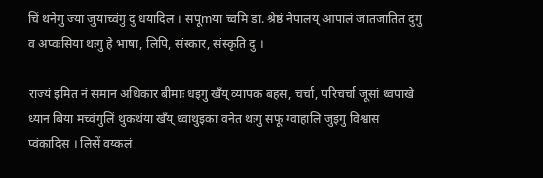चिं थनेगु ज्या जुयाच्वंगु दु धयादिल । सपूmया च्वमि डा. श्रेष्ठं नेपालय् आपालं जातजातित दुगु व अप्वःसिया थःगु हे भाषा, लिपि, संस्कार, संस्कृति दु ।

राज्यं इमित नं समान अधिकार बीमाः धइगु खँय् व्यापक बहस, चर्चा, परिचर्चा जूसां थ्वपाखे ध्यान बिया मच्वंगुलिं थुकथंया खँय् ध्वाथुइका वनेत थःगु सफू ग्वाहालि जुइगु विश्वास प्वंकादिस । लिसें वय्कलं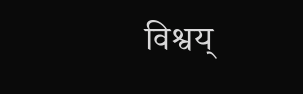विश्वय्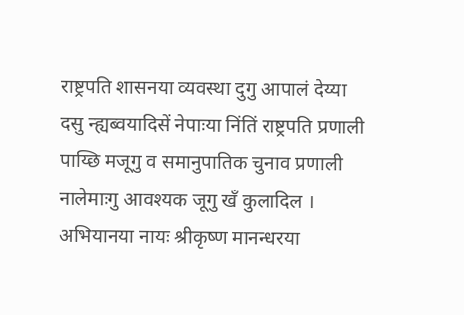राष्ट्रपति शासनया व्यवस्था दुगु आपालं देय्या दसु न्ह्यब्वयादिसें नेपाःया निंतिं राष्ट्रपति प्रणाली पाय्छि मजूगु व समानुपातिक चुनाव प्रणाली नालेमाःगु आवश्यक जूगु खँ कुलादिल । अभियानया नायः श्रीकृष्ण मानन्धरया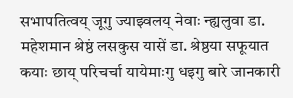सभापतित्वय् जूगु ज्याझ्वलय् नेवाः न्ह्यलुवा डा. महेशमान श्रेष्ठं लसकुस यासें डा. श्रेष्ठया सफूयात कयाः छाय् परिचर्चा यायेमाःगु धइगु बारे जानकारी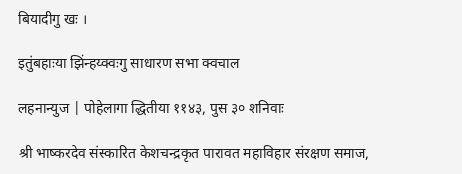बियादीगु खः ।

इतुंबहाःया झिंन्हय्क्वःगु साधारण सभा क्वचाल

लहनान्युज | पोहेलागा द्धितीया ११४३, पुस ३० शनिवाः

श्री भाष्करदेव संस्कारित केशचन्द्रकृत पारावत महाविहार संरक्षण समाज,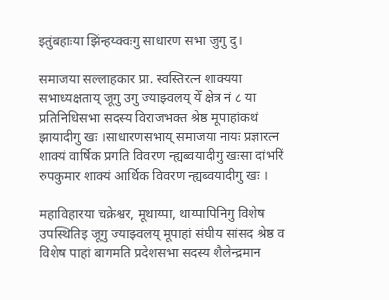इतुंबहाःया झिंन्हय्क्वःगु साधारण सभा जुगु दु।

समाजया सल्लाहकार प्रा. स्वस्तिरत्न शाक्यया सभाध्यक्षताय् जूगु उगु ज्याझ्वलय् येँ क्षेत्र नं ८ या प्रतिनिधिसभा सदस्य विराजभक्त श्रेष्ठ मूपाहांकथं झायादीगु खः ।साधारणसभाय् समाजया नायः प्रज्ञारत्न शाक्यं वार्षिक प्रगति विवरण न्ह्यब्वयादीगु खःसा दांभरिं रुपकुमार शाक्यं आर्थिक विवरण न्ह्यब्वयादीगु खः ।

महाविहारया चक्रेश्वर, मूथाय्पा, थाय्पापिनिगु विशेष उपस्थितिइ जूगु ज्याझ्वलय् मूपाहां संघीय सांसद श्रेष्ठ व विशेष पाहां बागमति प्रदेशसभा सदस्य शैलेन्द्रमान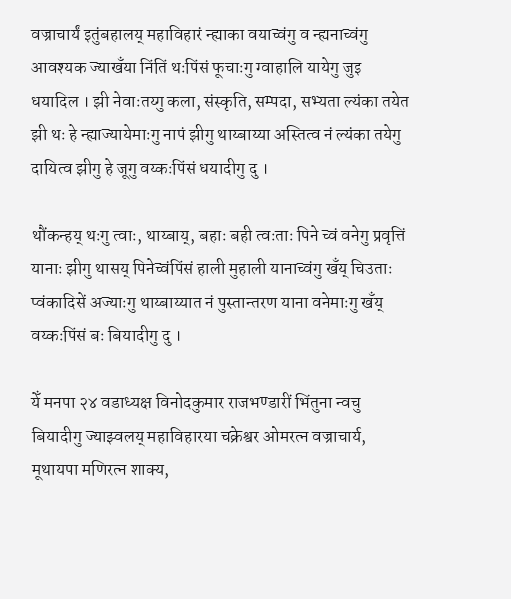वज्राचार्यं इतुंबहालय् महाविहारं न्ह्याका वयाच्वंगु व न्ह्यनाच्वंगु आवश्यक ज्याखँया निंतिं थःपिंसं फूचाःगु ग्वाहालि यायेगु जुइ धयादिल । झी नेवाःतय्गु कला, संस्कृति, सम्पदा, सभ्यता ल्यंका तयेत झी थः हे न्ह्याज्यायेमाःगु नापं झीगु थाय्बाय्या अस्तित्व नं ल्यंका तयेगु दायित्व झीगु हे जूगु वय्कःपिंसं धयादीगु दु ।

थौंकन्हय् थःगु त्वाः, थाय्बाय्, बहाः बही त्वःताः पिने च्वं वनेगु प्रवृत्तिं यानाः झीगु थासय् पिनेच्वंपिंसं हाली मुहाली यानाच्वंगु खँय् चिउताः प्वंकादिसें अज्याःगु थाय्बाय्यात नं पुस्तान्तरण याना वनेमाःगु खँय् वय्कःपिंसं बः बियादीगु दु ।

येँ मनपा २४ वडाध्यक्ष विनोदकुमार राजभण्डारीं भिंतुना न्वचु बियादीगु ज्याझ्वलय् महाविहारया चक्रेश्वर ओमरत्न वज्राचार्य, मूथायपा मणिरत्न शाक्य,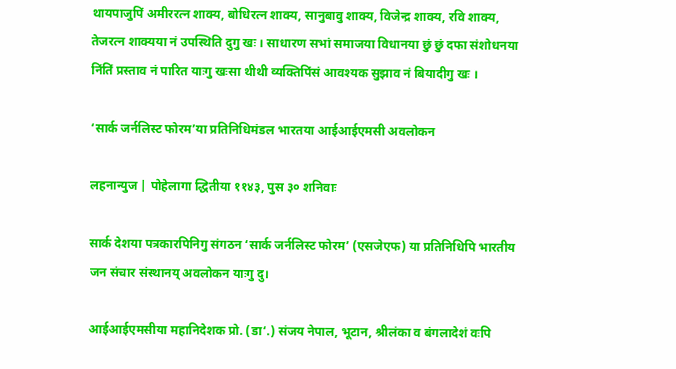थायपाजुपिं अमीररत्न शाक्य, बोधिरत्न शाक्य, सानुबावु शाक्य, विजेन्द्र शाक्य, रवि शाक्य, तेजरत्न शाक्यया नं उपस्थिति दुगु खः । साधारण सभां समाजया विधानया छुं छुं दफा संशोधनया निंतिं प्रस्ताव नं पारित याःगु खःसा थीथी व्यक्तिपिंसं आवश्यक सुझाव नं बियादीगु खः ।

‘सार्क जर्नलिस्ट फोरम’या प्रतिनिधिमंडल भारतया आईआईएमसी अवलोकन

लहनान्युज | पोहेलागा द्धितीया ११४३, पुस ३० शनिवाः

सार्क देशया पत्रकारपिनिगु संगठन ‘सार्क जर्नलिस्ट फोरम’ (एसजेएफ) या प्रतिनिधिपि भारतीय जन संचार संस्थानय् अवलोकन याःगु दु।

आईआईएमसीया महानिदेशक प्रो. (डा‘.) संजय नेपाल, भूटान, श्रीलंका व बंगलादेशं वःपि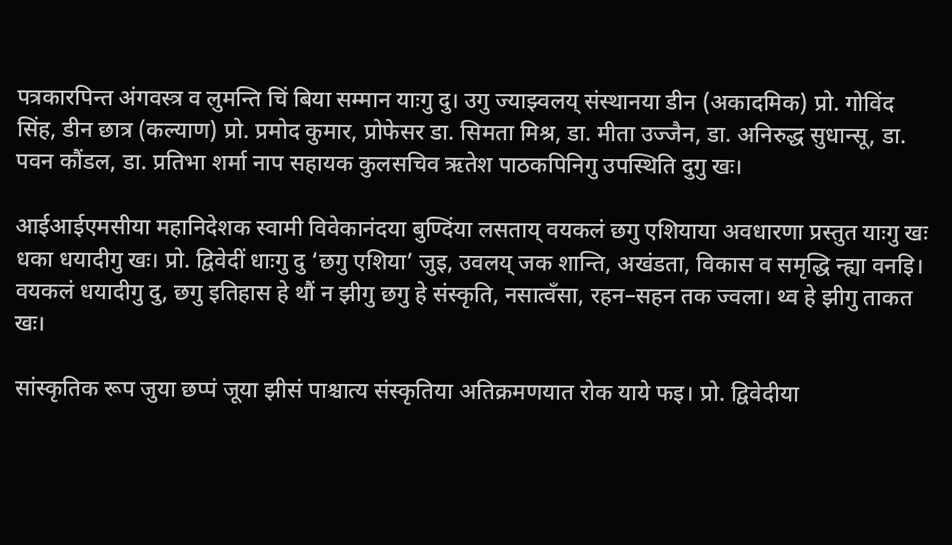पत्रकारपिन्त अंगवस्त्र व लुमन्ति चिं बिया सम्मान याःगु दु। उगु ज्याझ्वलय् संस्थानया डीन (अकादमिक) प्रो. गोविंद सिंह, डीन छात्र (कल्याण) प्रो. प्रमोद कुमार, प्रोफेसर डा. सिमता मिश्र, डा. मीता उज्जैन, डा. अनिरुद्ध सुधान्सू, डा. पवन कौंडल, डा. प्रतिभा शर्मा नाप सहायक कुलसचिव ऋतेश पाठकपिनिगु उपस्थिति दुगु खः।

आईआईएमसीया महानिदेशक स्वामी विवेकानंदया बुण्दिंया लसताय् वयकलं छगु एशियाया अवधारणा प्रस्तुत याःगु खः धका धयादीगु खः। प्रो. द्विवेदीं धाःगु दु ‘छगु एशिया’ जुइ, उवलय् जक शान्ति, अखंडता, विकास व समृद्धि न्ह्या वनइि। वयकलं धयादीगु दु, छगु इतिहास हे थौं न झीगु छगु हे संस्कृति, नसात्वँसा, रहन–सहन तक ज्वला। थ्व हे झीगु ताकत खः।

सांस्कृतिक रूप जुया छप्पं जूया झीसं पाश्चात्य संस्कृतिया अतिक्रमणयात रोक याये फइ। प्रो. द्विवेदीया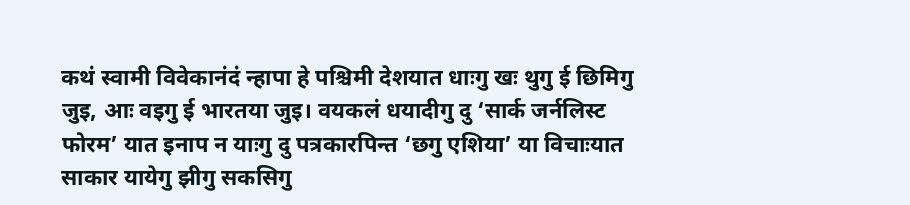कथं स्वामी विवेकानंदं न्हापा हे पश्चिमी देशयात धाःगु खः थुगु ई छिमिगु जुइ, आः वइगु ई भारतया जुइ। वयकलं धयादीगु दु ‘सार्क जर्नलिस्ट फोरम’ यात इनाप न याःगु दु पत्रकारपिन्त ‘छगु एशिया’ या विचाःयात साकार यायेगु झीगु सकसिगु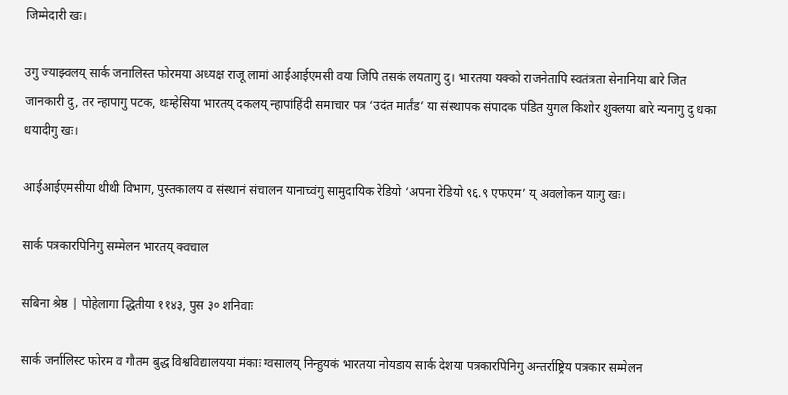जिम्मेदारी खः।

उगु ज्याझ्वलय् सार्क जनालिस्त फोरमया अध्यक्ष राजू लामां आईआईएमसी वया जिपि तसकं लयतागु दु। भारतया यक्को राजनेतापि स्वतंत्रता सेनानिया बारे जित जानकारी दु, तर न्हापागु पटक, थःम्हेसिया भारतय् दकलय् न्हापांहिंदी समाचार पत्र ‘उदंत मार्तंड’ या संस्थापक संपादक पंडित युगल किशोर शुक्लया बारे न्यनागु दु धका धयादीगु खः।

आईआईएमसीया थीथी विभाग, पुस्तकालय व संस्थानं संचालन यानाच्वंगु सामुदायिक रेडियो ‘अपना रेडियो ९६.९ एफएम’ य् अवलोकन याःगु खः।

सार्क पत्रकारपिनिगु सम्मेलन भारतय् क्वचाल

सबिना श्रेष्ठ | पोहेलागा द्धितीया ११४३, पुस ३० शनिवाः

सार्क जर्नालिस्ट फोरम व गौतम बुद्ध विश्वविद्यालयया मंकाः ग्वसालय् निन्हुयकं भारतया नोयडाय सार्क देशया पत्रकारपिनिगु अन्तर्राष्ट्रिय पत्रकार सम्मेलन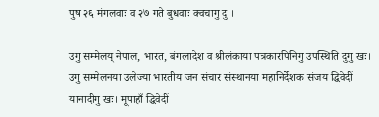पुष २६ मंगलवाः व २७ गते बुधवाः क्वचागु दु ।

उगु सम्मेलय् नेपाल, भारत, बंगलादेश व श्रीलंकाया पत्रकारपिनिगु उपस्थिति दुगु खः। उगु सम्मेलनया उलेज्या भारतीय जन संचार संस्थानया महानिर्देशक संजय द्धिवेदीं यानादीगु खः। मूपाहाँ द्धिवेदीं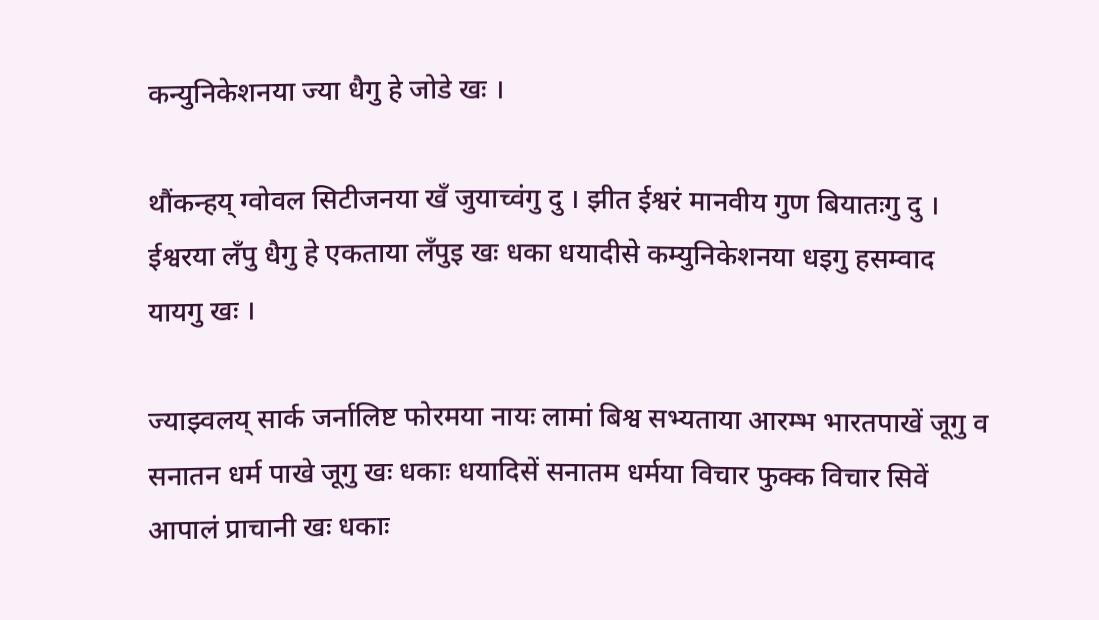कन्युनिकेशनया ज्या धैगु हे जोडे खः ।

थौंकन्हय् ग्वोवल सिटीजनया खँ जुयाच्वंगु दु । झीत ईश्वरं मानवीय गुण बियातःगु दु । ईश्वरया लँपु धैगु हे एकताया लँपुइ खः धका धयादीसे कम्युनिकेशनया धइगु हसम्वाद यायगु खः ।

ज्याझ्वलय् सार्क जर्नालिष्ट फोरमया नायः लामां बिश्व सभ्यताया आरम्भ भारतपाखें जूगु व सनातन धर्म पाखे जूगु खः धकाः धयादिसें सनातम धर्मया विचार फुक्क विचार सिवें आपालं प्राचानी खः धकाः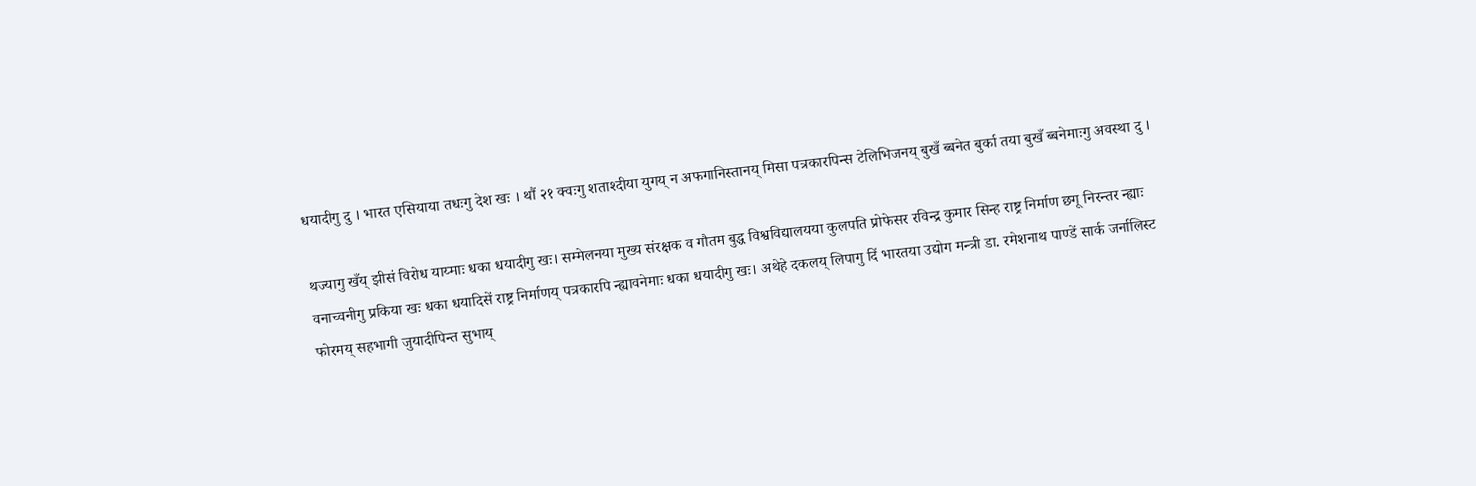धयादीगु दु । भारत एसियाया तधःगु देश खः । थौं २१ क्वःगु शताश्दीया युगय् न अफगानिस्तानय् मिसा पत्रकारपिन्स टेलिभिजनय् बुखँ ब्बनेत बुर्का तया बुखँ ब्बनेमाःगु अवस्था दु ।

थज्यागु खँय् झीसं विरोध याय्माः धका धयादीगु खः। सम्मेलनया मुख्य संरक्षक व गौतम बुद्ध विश्वविद्यालयया कुलपति प्रोफेसर रविन्द्र कुमार सिन्ह राष्ट्र निर्माण छगू निरन्तर न्ह्याः वनाच्वनीगु प्रकिया खः धका धयादिसें राष्ट्र निर्माणय् पत्रकारपि न्ह्यावनेमाः धका धयादीगु खः। अथेहे दकलय् लिपागु दिं भारतया उद्योग मन्त्री डा. रमेशनाथ पाण्डें सार्क जर्नालिस्ट फोरमय् सहभागी जुयादीपिन्त सुभाय्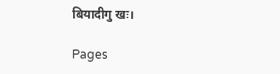बियादीगु खः।

Pages